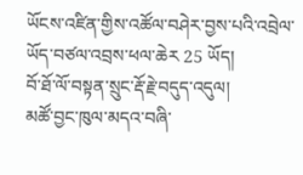ཡོངས་འཛིན་གྱིས་འཚོལ་བཤེར་བྱས་པའི་འབྲེལ་ཡོད་བཙལ་འབྲས་ཕལ་ཆེར 25 ཡོད།
བོ་ཐོ་ལོ་བསྟན་སྲུང་རྡོ་རྗེ་བདུད་འདུལ།
མཚོ་བྱང་ཁུལ་མདའ་བཞི་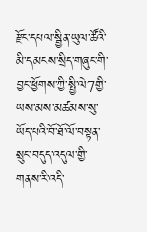རྫོང་དཔལ་སྦྱིན་ཡུལ་ཚོའི་མི་དམངས་སྲིད་གཞུང་གི་བྱང་ཕྱོགས་ཀྱི་སྤྱི་ལེ7གྱི་ཡས་མས་མཚམས་སུ་ཡོད་པའི་བོ་ཐོ་ལོ་བསྟན་སྲུང་བདུད་འདུལ་གྱི་གནས་རི་འདི་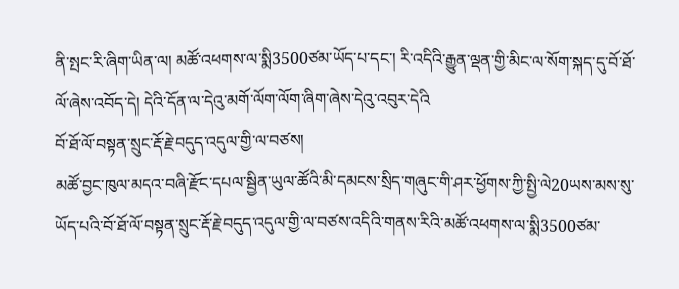ནི་སྤང་རི་ཞིག་ཡིན་ལ། མཚོ་འཕགས་ལ་སྨི3500ཙམ་ཡོད་པ་དང་། རི་འདིའི་རྒྱུན་ལྡན་གྱི་མིང་ལ་སོག་སྐད་དུ་བོ་ཐོ་ལོ་ཞེས་འབོད་དེ། དེའི་དོན་ལ་དེའུ་མགོ་ལོག་ལོག་ཞིག་ཞེས་དེའུ་འབུར་དེའི
བོ་ཐོ་ལོ་བསྟན་སྲུང་རྡོ་རྗེ་བདུད་འདུལ་གྱི་ལ་བཙས།
མཚོ་བྱང་ཁུལ་མདའ་བཞི་རྫོང་དཔལ་སྦྱིན་ཡུལ་ཚོའི་མི་དམངས་སྲིད་གཞུང་གི་ཤར་ཕྱོགས་ཀྱི་སྤྱི་ལེ20ཡས་མས་སུ་ཡོད་པའི་བོ་ཐོ་ལོ་བསྟན་སྲུང་རྡོ་རྗེ་བདུད་འདུལ་གྱི་ལ་བཙས་འདིའི་གནས་རིའི་མཚོ་འཕགས་ལ་སྨི3500ཙམ་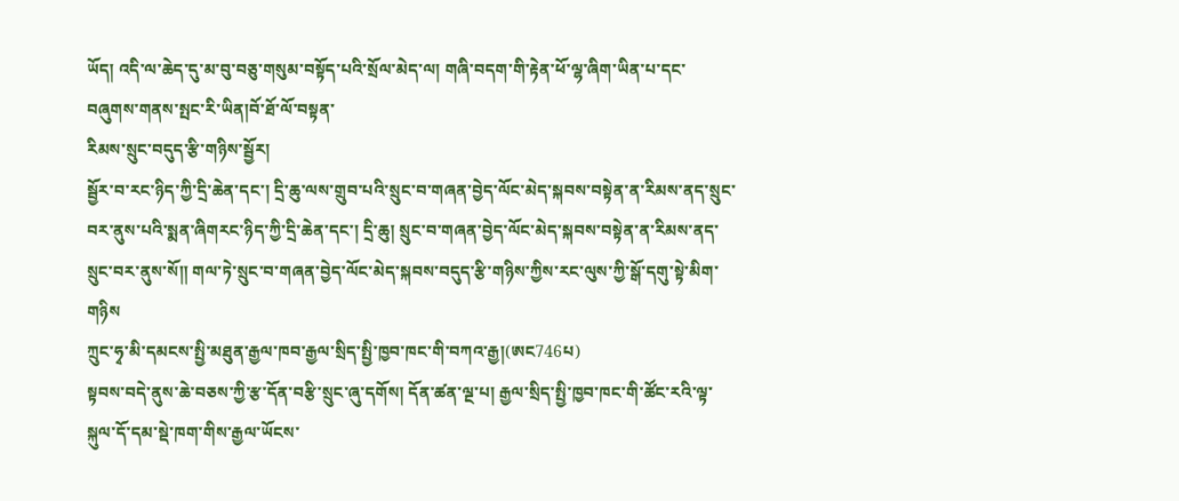ཡོད། འདི་ལ་ཆེད་དུ་མ་བུ་བཅུ་གསུམ་བསྟོད་པའི་སྲོལ་མེད་ལ། གཞི་བདག་གི་རྟེན་ཕོ་ལྷ་ཞིག་ཡིན་པ་དང་བཞུགས་གནས་སྤང་རི་ཡིན།བོ་ཐོ་ལོ་བསྟན་
རིམས་སྲུང་བདུད་རྩི་གཉིས་སྦྱོར།
སྦྱོར་བ་རང་ཉིད་ཀྱི་དྲི་ཆེན་དང་། དྲི་ཆུ་ལས་གྲུབ་པའི་སྲུང་བ་གཞན་བྱེད་ལོང་མེད་སྐབས་བསྟེན་ན་རིམས་ནད་སྲུང་བར་ནུས་པའི་སྨན་ཞིགརང་ཉིད་ཀྱི་དྲི་ཆེན་དང་། དྲི་ཆུ། སྲུང་བ་གཞན་བྱེད་ལོང་མེད་སྐབས་བསྟེན་ན་རིམས་ནད་སྲུང་བར་ནུས་སོ༎ གལ་ཏེ་སྲུང་བ་གཞན་བྱེད་ལོང་མེད་སྐབས་བདུད་རྩི་གཉིས་ཀྱིས་རང་ལུས་ཀྱི་སྒོ་དགུ་སྟེ་མིག་གཉིས
ཀྲུང་ཧྭ་མི་དམངས་སྤྱི་མཐུན་རྒྱལ་ཁབ་རྒྱལ་སྲིད་སྤྱི་ཁྱབ་ཁང་གི་བཀའ་རྒྱ།(ཨང746པ)
སྟབས་བདེ་ནུས་ཆེ་བཅས་ཀྱི་རྩ་དོན་བརྩི་སྲུང་ཞུ་དགོས། དོན་ཚན་ལྔ་པ། རྒྱལ་སྲིད་སྤྱི་ཁྱབ་ཁང་གི་ཚོང་རའི་ལྟ་སྐུལ་དོ་དམ་སྡེ་ཁག་གིས་རྒྱལ་ཡོངས་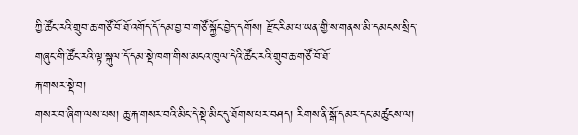ཀྱི་ཚོང་རའི་གྲུབ་ཆ་གཙོ་བོ་ཐོ་འགོད་དོ་དམ་བྱ་བ་གཙོ་སྐྱོང་བྱེད་དགོས། རྫོང་རིམ་པ་ཡན་གྱི་ས་གནས་མི་དམངས་སྲིད་གཞུང་གི་ཚོང་རའི་ལྟ་སྐུལ་དོ་དམ་སྡེ་ཁག་གིས་མངའ་ཁུལ་དེའི་ཚོང་རའི་གྲུབ་ཆ་གཙོ་བོ་ཐོ་
རྐ་གསར་སྡེ་བ།
གསར་བ་ཞིག་ལས་པས། ཆུ་རྐ་གསར་བའི་མིང་དེ་སྡེ་མིང་དུ་ཐོགས་པར་བཤད། རིགས་ནི་སྒོ་དམར་དང་མཚུངས་ལ།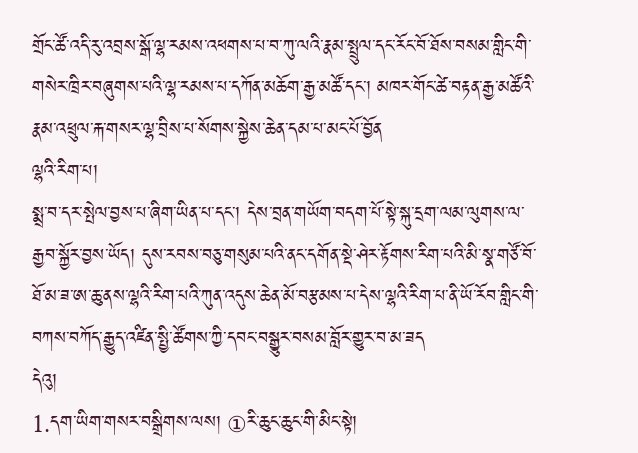གྲོང་ཚོ་འདི་རུ་འབྲས་སྒོ་ལྷ་རམས་འཕགས་པ་བ་ཀུ་ལའི་རྣམ་སྤྲུལ་དང་རོང་བོ་ཐོས་བསམ་གླིང་གི་གསེར་ཁྲིར་བཞུགས་པའི་ལྷ་རམས་པ་དཀོན་མཆོག་རྒྱ་མཚོ་དང་། མཁར་གོང་ཚེ་བརྟན་རྒྱ་མཚོའི་རྣམ་འཕྲུལ་རྐ་གསར་ལྷ་བྲིས་པ་སོགས་སྐྱེས་ཆེན་དམ་པ་མང་པོ་བྱོན
ལྷའི་རིག་པ།
སྨྲ་བ་དར་སྤེལ་བྱས་པ་ཞིག་ཡིན་པ་དང་། དེས་བྲན་གཡོག་བདག་པོ་སྟེ་སྐུ་དྲག་ལམ་ལུགས་ལ་རྒྱབ་སྐྱོར་བྱས་ཡོད། དུས་རབས་བཅུ་གསུམ་པའི་ནང་དགོན་སྡེ་ཤེར་རྟོགས་རིག་པའི་མི་སྣ་གཙོ་བོ་ཐོ་མ་ཟ་ཨ་ཆུ་ནས་ལྷའི་རིག་པའི་ཀུན་འདུས་ཆེན་མོ་བརྩམས་པ་དེས་ལྷའི་རིག་པ་ནི་ཡོ་རོབ་གླིང་གི་བཀས་བཀོད་རྒྱུད་འཛིན་སྤྱི་ཚོགས་ཀྱི་དབང་བསྒྱུར་བསམ་བློར་གྱུར་བ་མ་ཟད
དེའུ།
1.དག་ཡིག་གསར་བསྒྲིགས་ལས། ①རི་ཆུང་ཆུང་གི་མིང་སྟེ།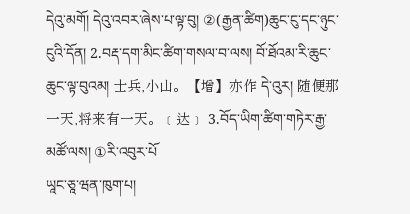དེའུ་མགོ། དེའུ་འབར་ཞེས་པ་ལྟ་བུ། ②(རྒྱན་ཚིག)ཆུང་ངུ་དང་ཉུང་ངུའི་དོན། 2.བརྡ་དག་མིང་ཚིག་གསལ་བ་ལས། བོ་ཐོའམ་རི་ཆུང་ཆུང་ལྟ་བུའམ། 士兵,小山。【增】亦作 དེ་འུར། 随便那一天,将来有一天。﹝达﹞ 3.བོད་ཡིག་ཚིག་གཏེར་རྒྱ་མཚོ་ལས། ①རི་འབུར་པོ
ཡཱང་ཅཱ་ཝན་ཁུག་པ།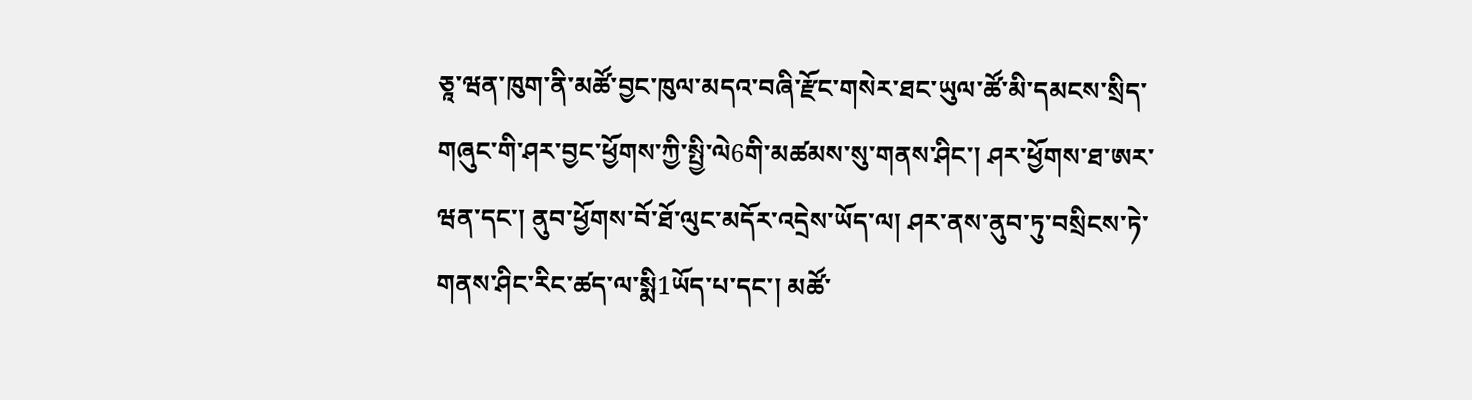ཅཱ་ཝན་ཁུག་ནི་མཚོ་བྱང་ཁུལ་མདའ་བཞི་རྫོང་གསེར་ཐང་ཡུལ་ཚོ་མི་དམངས་སྲིད་གཞུང་གི་ཤར་བྱང་ཕྱོགས་ཀྱི་སྤྱི་ལེ6གི་མཚམས་སུ་གནས་ཤིང་། ཤར་ཕྱོགས་ཐ་ཨར་ཝན་དང་། ནུབ་ཕྱོགས་བོ་ཐོ་ལུང་མདོར་འདྲེས་ཡོད་ལ། ཤར་ནས་ནུབ་ཏུ་བསྲིངས་ཏེ་གནས་ཤིང་རིང་ཚད་ལ་སྨི1ཡོད་པ་དང་། མཚོ་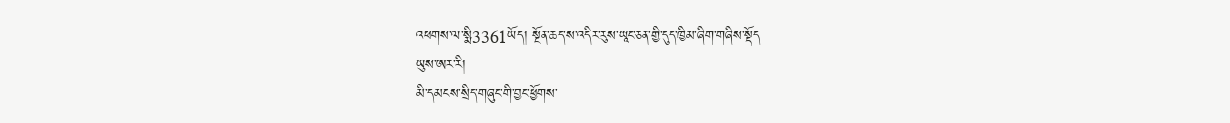འཕགས་ལ་སྨི3361ཡོད། སྔོན་ཆད་ས་འདིར་རུས་ཡཱང་ཅན་གྱི་དུད་ཁྱིམ་ཞིག་གཞིས་སྡོད
ཡུས་ཨར་རི།
མི་དམངས་སྲིད་གཞུང་གི་བྱང་ཕྱོགས་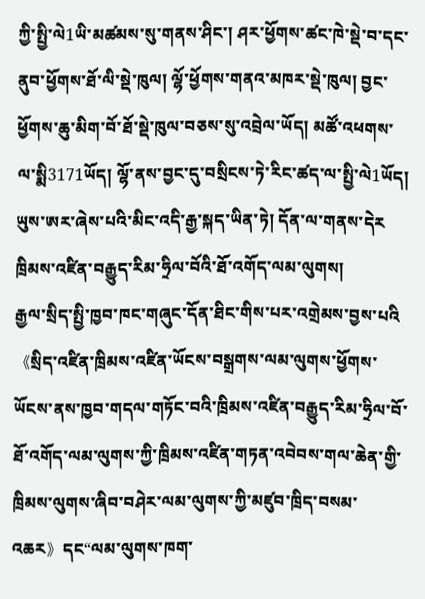ཀྱི་སྤྱི་ལེ1ཡི་མཚམས་སུ་གནས་ཤིང་། ཤར་ཕྱོགས་ཚང་ཁེ་སྡེ་བ་དང་ནུབ་ཕྱོགས་ཐོ་ལི་སྡེ་ཁུལ། ལྷོ་ཕྱོགས་གནའ་མཁར་སྡེ་ཁུལ། བྱང་ཕྱོགས་ཆུ་མིག་བོ་ཐོ་སྡེ་ཁུལ་བཅས་སུ་འབྲེལ་ཡོད། མཚོ་འཕགས་ལ་སྨི3171ཡོད། ལྷོ་ནས་བྱང་དུ་བསྲིངས་ཏེ་རིང་ཚད་ལ་སྤྱི་ལེ1ཡོད། ཡུས་ཨར་ཞེས་པའི་མིང་འདི་རྒྱ་སྐད་ཡིན་ཏེ། དོན་ལ་གནས་དེར
ཁྲིམས་འཛིན་བརྒྱུད་རིམ་ཧྲིལ་བོའི་ཐོ་འགོད་ལམ་ལུགས།
རྒྱལ་སྲིད་སྤྱི་ཁྱབ་ཁང་གཞུང་དོན་ཐིང་གིས་པར་འགྲེམས་བྱས་པའི《སྲིད་འཛིན་ཁྲིམས་འཛིན་ཡོངས་བསྒྲགས་ལམ་ལུགས་ཕྱོགས་ཡོངས་ནས་ཁྱབ་གདལ་གཏོང་བའི་ཁྲིམས་འཛིན་བརྒྱུད་རིམ་ཧྲིལ་བོ་ཐོ་འགོད་ལམ་ལུགས་ཀྱི་ཁྲིམས་འཛིན་གཏན་འབེབས་གལ་ཆེན་གྱི་ཁྲིམས་ལུགས་ཞིབ་བཤེར་ལམ་ལུགས་ཀྱི་མཛུབ་ཁྲིད་བསམ་འཆར》དང“ལམ་ལུགས་ཁག་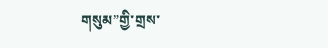གསུམ”གྱི་གྲས་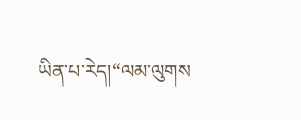ཡིན་པ་རེད།“ལམ་ལུགས